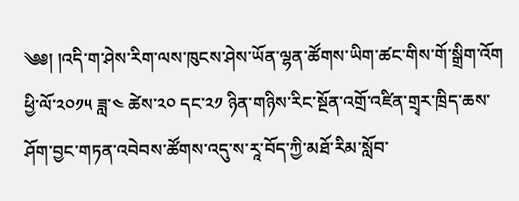༄༅། །འདི་ག་ཤེས་རིག་ལས་ཁུངས་ཤེས་ཡོན་ལྷན་ཚོགས་ཡིག་ཚང་གིས་གོ་སྒྲིག་འོག ཕྱི་ལོ་༢༠༡༥ ཟླ་༤ ཚེས་༢༠ དང་༢༡ ཉིན་གཉིས་རིང་སྔོན་འགྲོ་འཛིན་གྲྭར་ཁྲིད་ཆས་ཤོག་བྱང་གཏན་འབེབས་ཚོགས་འདུ་ས་རཱ་བོད་ཀྱི་མཐོ་རིམ་སློབ་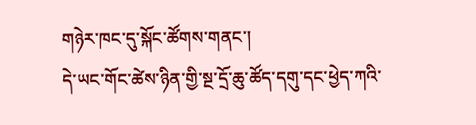གཉེར་ཁང་དུ་སྐོང་ཚོགས་གནང་།
དེ་ཡང་གོང་ཚེས་ཉིན་གྱི་སྔ་དྲོ་ཆུ་ཚོད་དགུ་དང་ཕྱེད་ཀའི་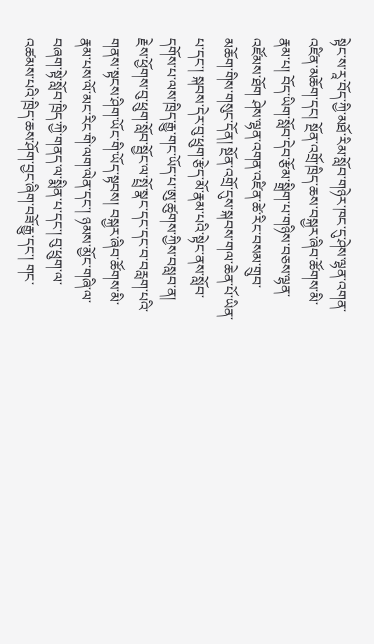སྟེང་ས་རཱ་བོད་ཀྱི་མཐོ་རིམ་སློབ་གཉེར་ཁང་དུ་ཤེས་ལྷན་འགན་འཛིན་མཆོག་དང། སྔོན་འགྲོ་ཁྲིད་ཆས་བསྐྱར་ཞིབ་ཚོགས་མི་རྣམ་པ། བོད་ཡིག་སློབ་དེབ་རྩོམ་སྒྲིག་པ་གཉིས་བཅས་ལྷན་འཛོམས་ཐོག ཤེས་ལྷན་འགན་འཛིན་ཚེ་རིང་བསམ་གྲུབ་མཆོག་གིས་གསུང་དོན། སྔོན་འགྲོ་དུས་སྐབས་གལ་ཆེན་པོ་ཡིན་པ་དང་། སྐབས་དེར་བུ་ཕྲུག་རྩེད་མོ་རྣམ་པའི་སྟེང་ནས་སློབ་དགོས་པ་ལས་ཁྲིད་རྒྱུ་གང་ཡོད་པ་ཨུ་ཚུགས་ཀྱིས་བསླབ་ན། རྗེས་ཕྱོགས་བུ་ཕྲུག་སློབ་སྦྱོང་ལ་སྤྲོ་སྣང་དང་དང་བ་བརླག་པའི་གནས་སྟངས་ཤིག་ཡོང་གི་ཡོད་སྟབས། བསྐྱར་ཞིབ་ཚོགས་མི་རྣམ་པས་ལོ་མང་རིང་གི་ལག་ལེན་དང་། ཉམས་མྱོང་གཞི་ལ་བཞག་སྟེ་སློབ་ཁྲིད་ཀྱི་གནད་ལ་སྨིན་པ་དང་། བུ་ཕྲུག་ལ་འཚམས་པའི་ཁྲིད་ཆས་ཤོག་བྱང་ཞིག་བཟོ་རྒྱུ་དང་། གང་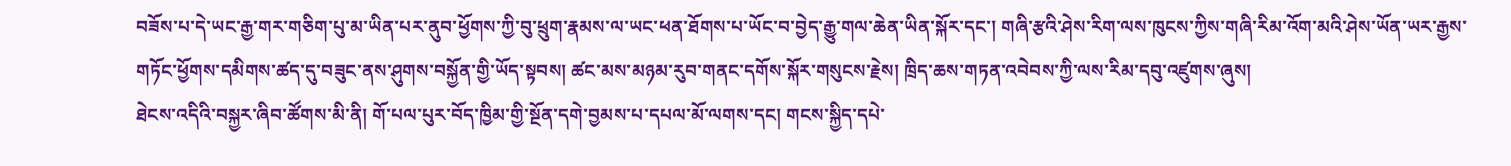བཟོས་པ་དེ་ཡང་རྒྱ་གར་གཅིག་པུ་མ་ཡིན་པར་ནུབ་ཕྱོགས་ཀྱི་བུ་ཕྲུག་རྣམས་ལ་ཡང་ཕན་ཐོགས་པ་ཡོང་བ་བྱེད་རྒྱུ་གལ་ཆེན་ཡིན་སྐོར་དང་། གཞི་རྩའི་ཤེས་རིག་ལས་ཁུངས་ཀྱིས་གཞི་རིམ་འོག་མའི་ཤེས་ཡོན་ཡར་རྒྱས་གཏོང་ཕྱོགས་དམིགས་ཚད་དུ་བཟུང་ནས་ཤུགས་བསྐྱོན་གྱི་ཡོད་སྟབས། ཚང་མས་མཉམ་རུབ་གནང་དགོས་སྐོར་གསུངས་རྗེས། ཁྲིད་ཆས་གཏན་འབེབས་ཀྱི་ལས་རིམ་དབུ་འཛུགས་ཞུས།
ཐེངས་འདིའི་བསྐྱར་ཞིབ་ཚོགས་མི་ནི། གོ་པལ་པུར་བོད་ཁྱིམ་གྱི་སྔོན་དགེ་བྱམས་པ་དཔལ་མོ་ལགས་དང། གངས་སྐྱིད་དཔེ་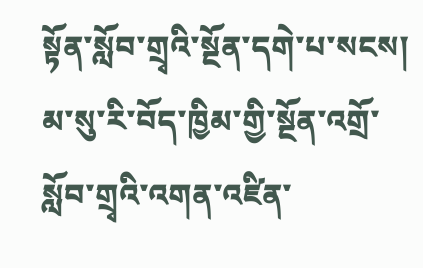སྟོན་སློབ་གྲྭའི་སྔོན་དགེ་པ་སངས། མ་སུ་རི་བོད་ཁྱིམ་གྱི་སྔོན་འགྲོ་སློབ་གྲྭའི་འགན་འཛིན་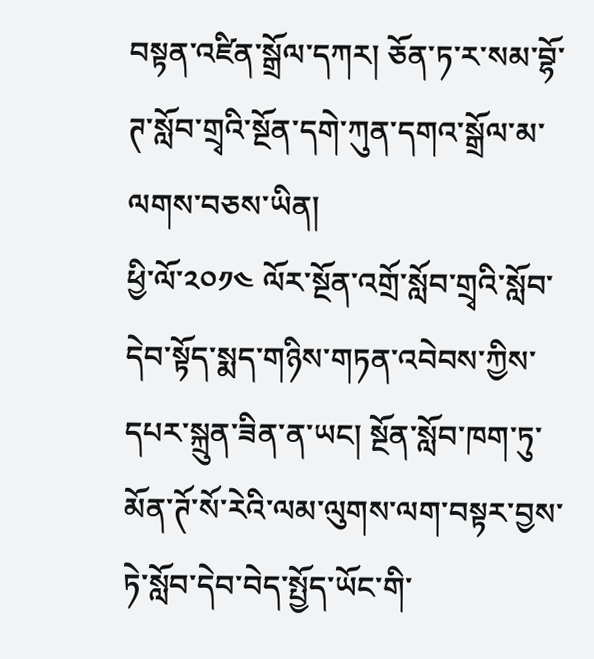བསྟན་འཛིན་སྒྲོལ་དཀར། ཅོན་ཏ་ར་སམ་བྷོ་ཊ་སློབ་གྲྭའི་སྔོན་དགེ་ཀུན་དགའ་སྒྲོལ་མ་ལགས་བཅས་ཡིན།
ཕྱི་ལོ་༢༠༡༤ ལོར་སྔོན་འགྲོ་སློབ་གྲྭའི་སློབ་དེབ་སྟོད་སྨད་གཉིས་གཏན་འབེབས་ཀྱིས་དཔར་སྐྲུན་ཟིན་ན་ཡང། སྔོན་སློབ་ཁག་ཏུ་མོན་ཊོ་སོ་རེའི་ལམ་ལུགས་ལག་བསྟར་བྱས་ཏེ་སློབ་དེབ་བེད་སྤྱོད་ཡོང་གི་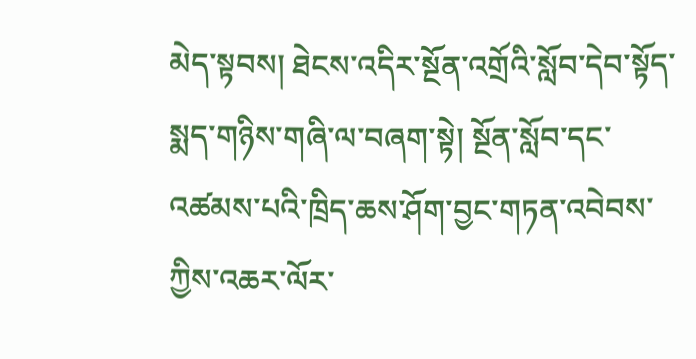མེད་སྟབས། ཐེངས་འདིར་སྔོན་འགྲོའི་སློབ་དེབ་སྟོད་སྨད་གཉིས་གཞི་ལ་བཞག་སྟེ། སྔོན་སློབ་དང་འཚམས་པའི་ཁྲིད་ཆས་ཤོག་བྱང་གཏན་འབེབས་ཀྱིས་འཆར་ལོར་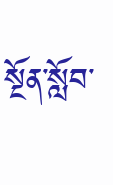སྔོན་སློབ་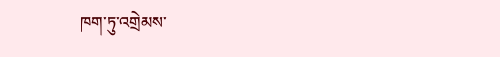ཁག་ཏུ་འགྲེམས་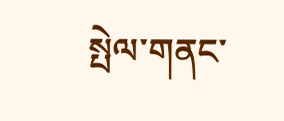སྤེལ་གནང་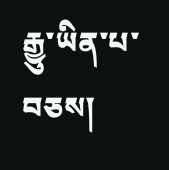རྒྱུ་ཡིན་པ་བཅས།